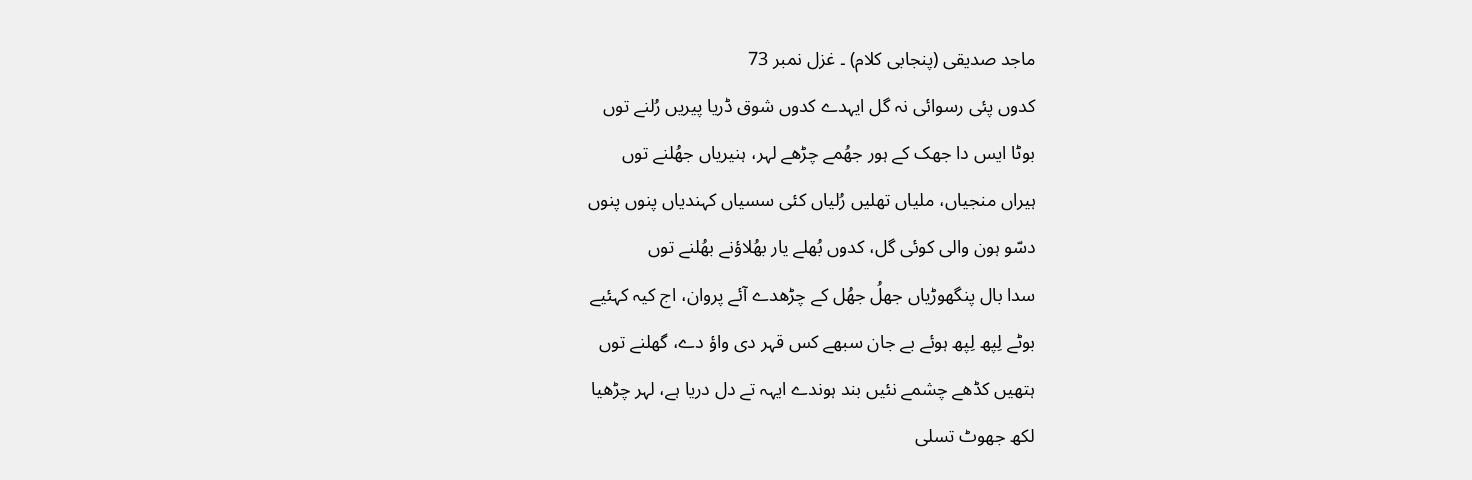ماجد صدیقی (پنجابی کلام) ۔ غزل نمبر 73
کدوں پئی رسوائی نہ گل ایہدے کدوں شوق ڈریا پیریں رُلنے توں
بوٹا ایس دا جھک کے ہور جھُمے چڑھے لہر، ہنیریاں جھُلنے توں
ہیراں منجیاں، ملیاں تھلیں رُلیاں کئی سسیاں کہندیاں پنوں پنوں
دسّو ہون والی کوئی گل، کدوں بُھلے یار بھُلاؤنے بھُلنے توں
سدا بال پنگھوڑیاں جھلُ جھُل کے چڑھدے آئے پروان، اج کیہ کہئیے
بوٹے لِپھ لِپھ ہوئے بے جان سبھے کس قہر دی واؤ دے، گھلنے توں
ہتھیں کڈھے چشمے نئیں بند ہوندے ایہہ تے دل دریا ہے، لہر چڑھیا
لکھ جھوٹ تسلی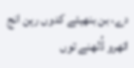دے، بن بنھیئے کدوں رہن انج اتھرو ڈُلھنے توں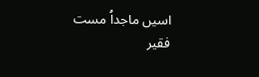اسیں ماجداُ مست فقیر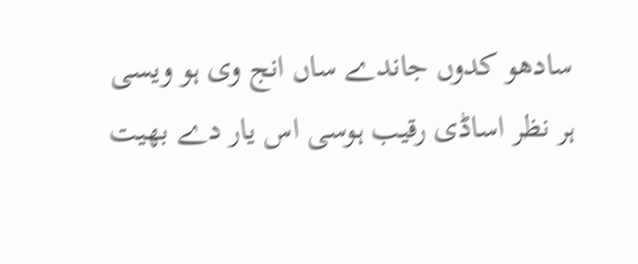سادھو کدوں جاندے ساں انج وی ہو ویسی
ہر نظر اساڈی رقیب ہوسی اس یار دے بھیت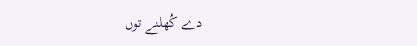دے کُھلنے توں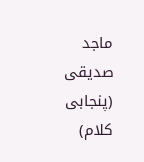ماجد صدیقی (پنجابی کلام)